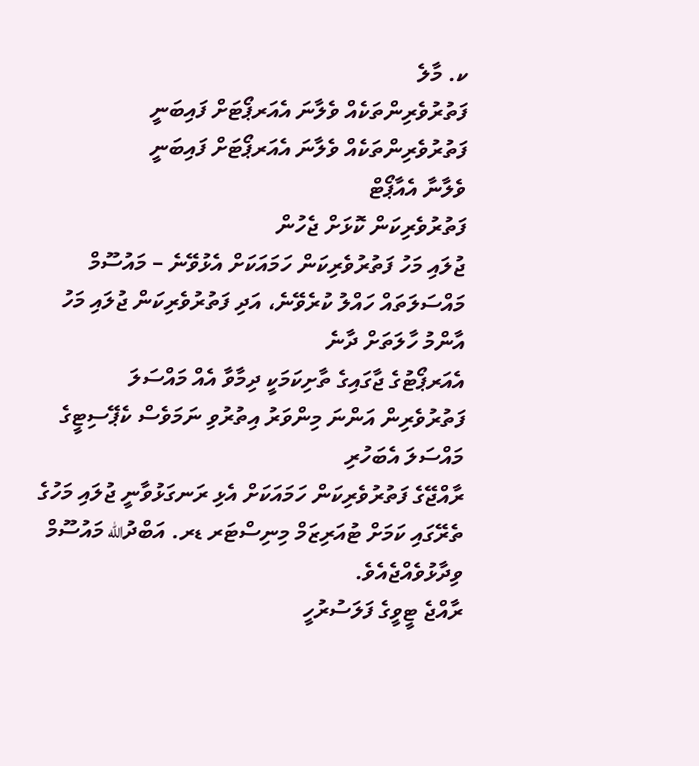ކ. މާލެ
ފަތުރުވެރިންތަކެއް ވެލާނަ އެއަރޕޯޓަށް ފައިބަނީ
ފަތުރުވެރިންތަކެއް ވެލާނަ އެއަރޕޯޓަށް ފައިބަނީ
ވެލާނާ އެއާޕޯޓް
ފަތުރުވެރިކަން ކޮޅަށް ޖެހުން
ޖުލައި މަހު ފަތުރުވެރިކަން ހަމައަކަށް އެޅުވޭނެ – މައުސޫމް
މައްސަލަތައް ހައްލު ކުރެވޭނެ، އަދި ފަތުރުވެރިކަން ޖުލައި މަހު އާންމު ހާލަތަށް ދާނެ
އެއަރޕޯޓުގެ ޖާގައިގެ ތާށިކަމަކީ ދިމާވާ އެއް މައްސަލަ
ފަތުރުވެރިން އަންނަ މިންވަރު އިތުރުވި ނަމަވެސް ކެޕޭސިޓީގެ މައްސަލަ އެބަހުރި
ރާއްޖޭގެ ފަތުރުވެރިކަން ހަމައަކަށް އެޅި ރަނގަޅުވާނީ ޖުލައި މަހުގެ ތެރޭގައި ކަމަށް ޓުއަރިޒަމް މިނިސްޓަރ ޑރ. އަބްދުالله މައުސޫމް ވިދާޅުވެއްޖެއެވެ.
ރާއްޖެ ޓީވީގެ ފަލަސުރުހީ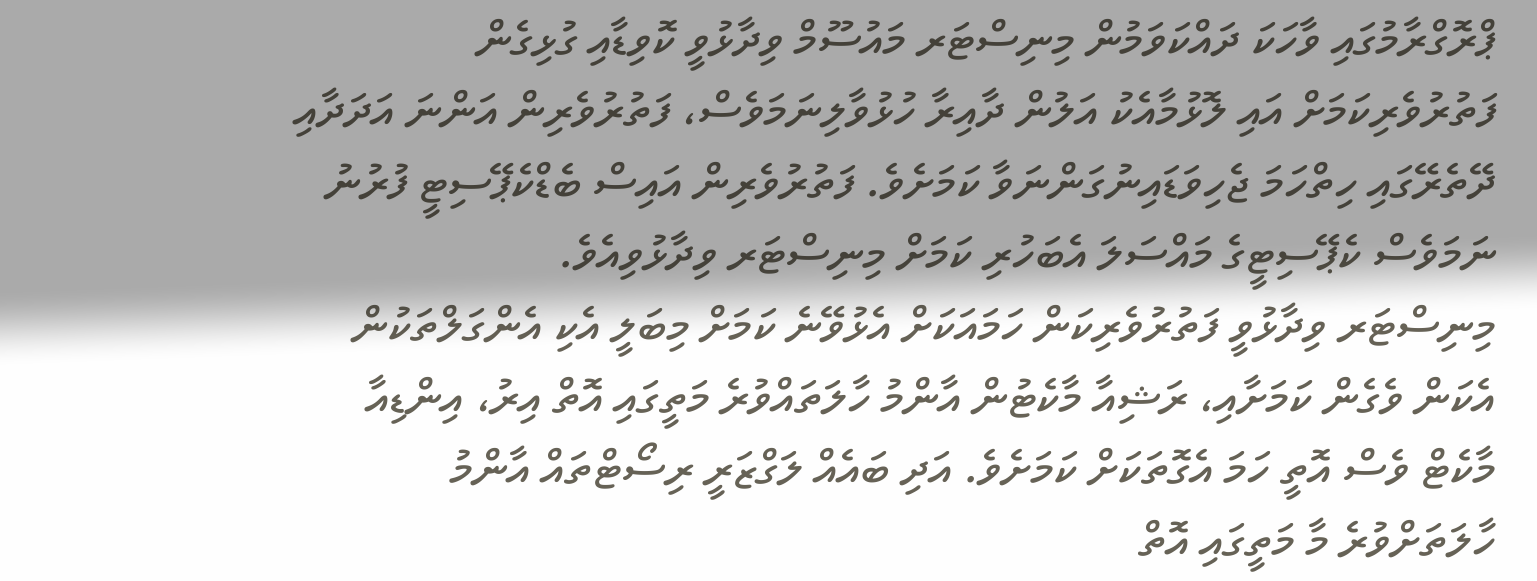ޕްރޮގްރާމުގައި ވާހަކަ ދައްކަވަމުން މިނިސްޓަރ މައުސޫމް ވިދާޅުވީ ކޮވިޑާއި ގުޅިގެން ފަތުރުވެރިކަމަށް އައި ލޮޅުމާއެކު އަލުން ދާއިރާ ހުޅުވާލިނަމަވެސް، ފަތުރުވެރިން އަންނަ އަދަދާއި ދޭތެރޭގައި ހިތްހަމަ ޖެހިވަޑައިނުގަންނަވާ ކަމަށެވެ. ފަތުރުވެރިން އައިސް ބެޑްކެޕޭސިޓީ ފުރުނު ނަމަވެސް ކެޕޭސިޓީގެ މައްސަލަ އެބަހުރި ކަމަށް މިނިސްޓަރ ވިދާޅުވިއެވެ.
މިނިސްޓަރ ވިދާޅުވީ ފަތުރުވެރިކަން ހަމައަކަށް އެޅުވޭނެ ކަމަށް މިބަލީ އެކި އެންގަލްތަކުން އެކަން ވެގެން ކަމަށާއި، ރަޝިއާ މާކެޓުން އާންމު ހާލަތައްވުރެ މަތީގައި އޮތް އިރު، އިންޑިއާ މާކެޓް ވެސް އޮތީ ހަމަ އެގޮތަކަށް ކަމަށެވެ. އަދި ބައެއް ލަގްޒަރީ ރިސޯޓްތައް އާންމު ހާލަތަށްވުރެ މާ މަތީގައި އޮތް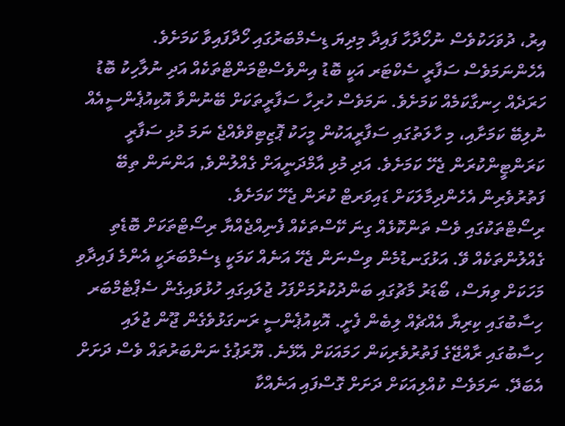އިރު، ދުވަހަކުވެސް ނުހޯދާހާ ފައިދާ މިދިޔަ ޑިސެމްބަރުގައި ހޯދާފައިވާ ކަމަށެވެ.
އެހެންނަމަވެސް ސަފާރީ ސެކްޓަރ އަކީ ބޮޑު އިންވެސްޓްމަންޓްތަކެއް އަދި ނުލާހިކު ބޮޑު ހަރަދެއް ހިނގާކަމެއް ކަމަށެވެ. ނަމަވެސް ހުރިހާ ސަފާރީތަކަށް ބޭނުންވާ އޮކިއުޕެންސީއެއް ނުލިބޭ ކަމަށާއި، މި ހާލަތުގައި ސަފާރީއަކުން މީހަކު ޕޮޒިޓިވްވެއްޖެ ނަމަ މުޅި ސަފާރީ ކަރަންޓީންކުރަން ޖެހޭ ކަމަށެވެ. އަދި މުޅި އާމްދަނީއަށް ގެއްލުންވެ, އަންނަން ތިބޭ ފަތުރުވެރިން އެހެންދިމާލަކަށް ޑައިވަރޓް ކުރަން ޖެހޭ ކަމަށެވެ.
ރިސޯޓްތަކުގައި ވެސް ތަންކޮޅެއް ގިނަ ކޭސްތަކެއް ފެނިއްޖެއްޔާ ރިސޯޓްތަކަށް ބޮޑެތި ގެއްލުންތަކެއް ވޭ. އަޅުގަނޑުމެން ވިސްނަން ޖެހޭ އަނެއް ކަމަކީ ޑިސެމްބަރަކީ އެންމެ ފައިދާވި މަހަކަށް ވިޔަސް، ބޯޑަރު މާޗުގައި ބަންދުކުރުމަށްފަހު ޖުލައިގައި ހުޅުވައިގެން ސެޕްޓެމްބަރ ހިސާބުގައި ކިރިޔާ އެއްޗެއް ލިބެން ފެށީ. އޮކިއުޕެންސީ ރަނގަޅުވެގެން ޖޫން ޖުލައި ހިސާބުގައި ރާއްޖޭގެ ފަތުރުވެރިކަން ހަމައަކަށް އެޅޭނެ. ޔޫރަޕުގެ ނަންބަރުތައް ވެސް ދަށަށް އެބަދޭ. ނަމަވެސް ކުއްލިއަކަށް ދަށަށް ގޮސްފައި އަނެއްކާ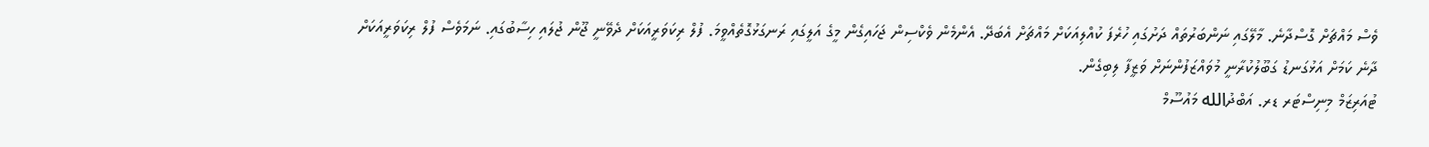ވެސް މައްޗަށް ގޮސްދާނެ. މާލޭގައި ނަންބަރުތައް ދަށުގައި ހުރެފަ ކުއްލިއަކަށް މައްޗަށް އެބަދޭ. އެންމެން ވެކްސިން ޖަހައިގެން މީގެ އަލީގައި ރަނގަޅުގޮތެއްވީމަ. ފުލް ރިކަވަރީއަކަށް ދެވޭނީ ޖޫން ޖުލައި ހިސާބުގައި. ނަމަވެސް ފުލް ރިކަވަރީއަކަށް ދާނެ ކަމަށް އަޅުގަނޑު ގަބޫލުކުރާނީ މުވައްޒަފުންނަށް ވަޒީފާ ލިބިގެން.
ޓުއަރިޒަމް މިނިސްޓަރ ޑރ. އަބްދުالله މައުސޫމް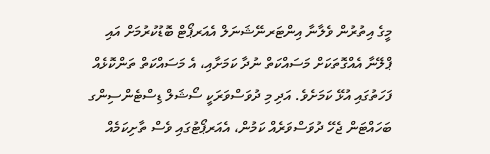މީގެ އިތުރުން ވެލާނާ އިންޓަރނޭޝަނަލް އެއަރޕޯޓް ބޮޑުކުރުމަށް އައި ޕްލޭނާ އެއްގޮތަކަށް މަސައްކަތް ނުދާ ކަމަށާއި، އެ މަސައްކަތް ތަންކޮޅެއް ފަހަތުގައި އުޅޭ ކަމަށެވެ. އަދި މި ދުވަސްވަރަކީ ސޯޝަލް ޑިސްޓެންސިންގ ބަހައްޓަން ޖެހޭ ދުވަސްވަރެއް ކަމުން، އެއަރޕޯޓުގައި ވެސް ތާށިކަމެއް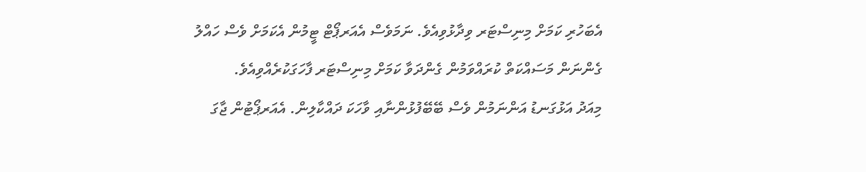އެބަހުރި ކަމަށް މިނިސްޓަރ ވިދާޅުވިއެވެ. ނަމަވެސް އެއަރޕޯޓް ޓީމުން އެކަމަށް ވެސް ހައްލު ގެންނަން މަސައްކަތް ކުރައްވަމުން ގެންދަވާ ކަމަށް މިނިސްޓަރ ފާހަގަކުރެއްވިއެވެ.
މިއަދު އަޅުގަނޑު އަންނަމުން ވެސް ބޭބޭފުޅުންނާއި ވާހަކަ ދައްކާލިން. އެއަރޕޯޓުން ޖާގަ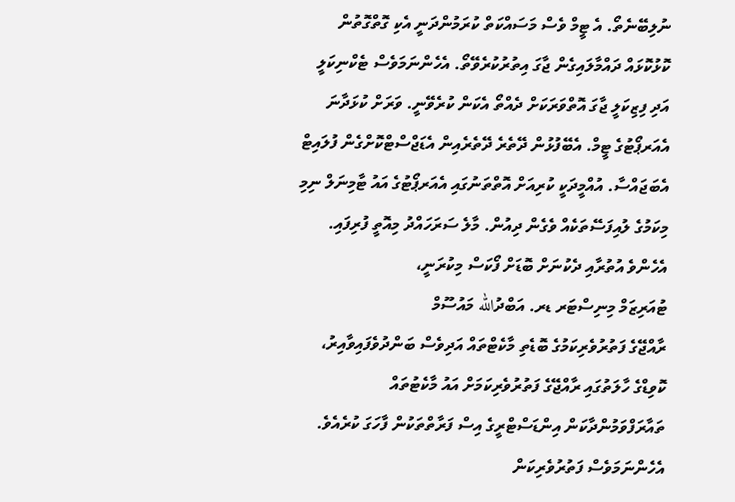ނުލިބޭނެތޯ. އެ ޓީމް ވެސް މަސައްކަތް ކުރަމުންދަނީ އެކި ގޮތްގޮތުން ކޮޅުކޮޅައް ދައްމާލައިގެން ޖާގަ އިތުރުކުރެވޭތޯ. އެހެންނަމަވެސް ޓެކްނިކަލީ އަދި ފިޒިކަލީ ޖާގަ އޮތްވަރަކަށް ދެއްތޯ އެކަން ކުރެވޭނީ. ވަރަށް ކުޅަދާނަ އެއަރޕޯޓުގެ ޓީމް. އެބޭފުޅުން ދޭތެރެ ދޭތެރެއިން އެޑަޖްސްޓްކޮށްގެން ފުލައިޓް އެބަޖައްސާ. އުއްމީދަކީ ކުރިއަށް އޮތްތަނުގައި އެއަރޕޯޓުގެ އައު ޓާމިނަލް ނިމި މިކަމުގެ ލުއިފަސޭތަކެއް ވެގެން ދިއުން. މާލެ ސަރަހައްދު މިއޮތީ ފުރިފައި. އެހެންވެ އުތުރާއި ދެކުނަށް ބޮޑަށް ފޯކަސް މިކުރަނީ،
ޓުއަރިޒަމް މިނިސްޓަރ ޑރ. އަބްދުالله މައުސޫމް
ރާއްޖޭގެ ފަތުރުވެރިކަމުގެ ބޮޑެތި މާކެޓްތައް އަދިވެސް ބަންދުވެފައިވާއިރު، ކޮވިޑްގެ ހާލަތުގައި ރާއްޖޭގެ ފަތުރުވެރިކަމަށް އައު މާކެޓުތައް ތައާރަފްވަމުންދާކަން އިންޑަސްޓްރީގެ އިސް ފަރާތްތަކުން ފާހަގަ ކުރެއެވެ.  އެހެންނަމަވެސް ފަތުރުވެރިކަން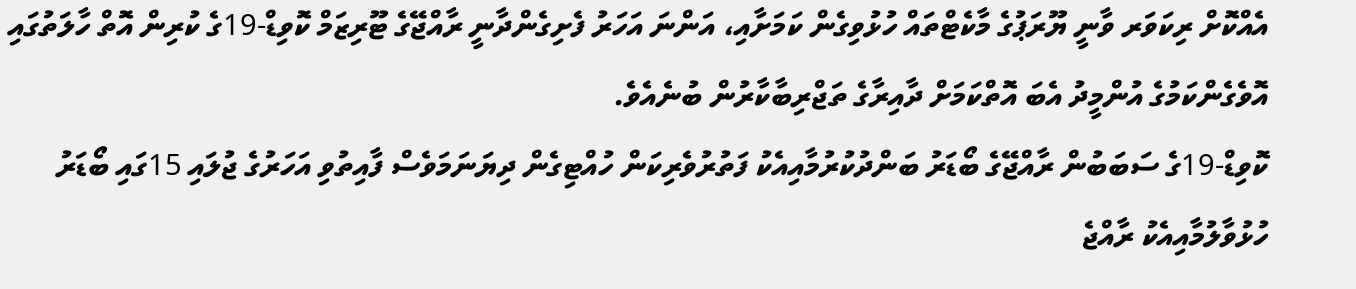އެއްކޮށް ރިކަވަރ ވާނީ ޔޫރަޕުގެ މާކެޓްތައް ހުޅުވިގެން ކަމަށާއި، އަންނަ އަހަރު ފެށިގެންދާނީ ރާއްޖޭގެ ޓޫރިޒަމް ކޮވިޑް-19ގެ ކުރިން އޮތް ހާލަތުގައި އޮވެގެންކަމުގެ އުންމީދު އެބަ އޮތްކަމަށް ދާއިރާގެ ތަޖްރިބާކާރުން ބުނެއެވެ.
ކޮވިޑް-19ގެ ސަބަބުން ރާއްޖޭގެ ބޯޑަރު ބަންދުކުރުމާއިއެކު ފަތުރުވެރިކަން ހުއްޓިގެން ދިޔަނަމަވެސް ފާއިތުވި އަހަރުގެ ޖުލައި 15ގައި ބޯޑަރު ހުޅުވާލުމާއިއެކު ރާއްޖެ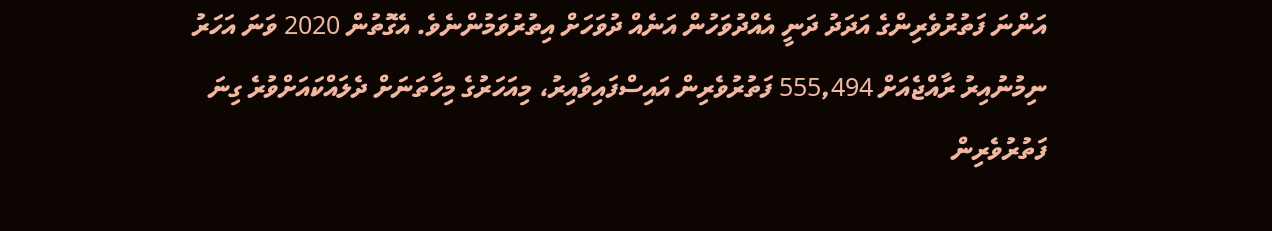އަންނަ ފަތުރުވެރިންގެ އަދަދު ދަނީ އެއްދުވަހުން އަނެއް ދުވަހަށް އިތުރުވަމުންނެވެ. އެގޮތުން 2020 ވަނަ އަހަރު ނިމުނުއިރު ރާއްޖެއަށް 555,494 ފަތުރުވެރިން އައިސްފައިވާއިރު، މިއަހަރުގެ މިހާތަނަށް ދެލައްކައަށްވުރެ ގިނަ ފަތުރުވެރިން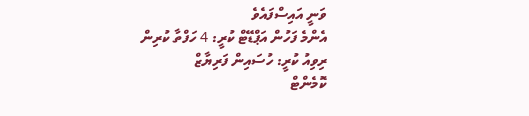ވަނީ އައިސްފައެވެ
އެންމެ ފަހުން އަޕްޑޭޓް ކުރީ: 4 ހަފްތާ ކުރިން
ރިވިއު ކުރީ: ހުސައިން ފަރިޔާޒް
ކޮމެންޓް